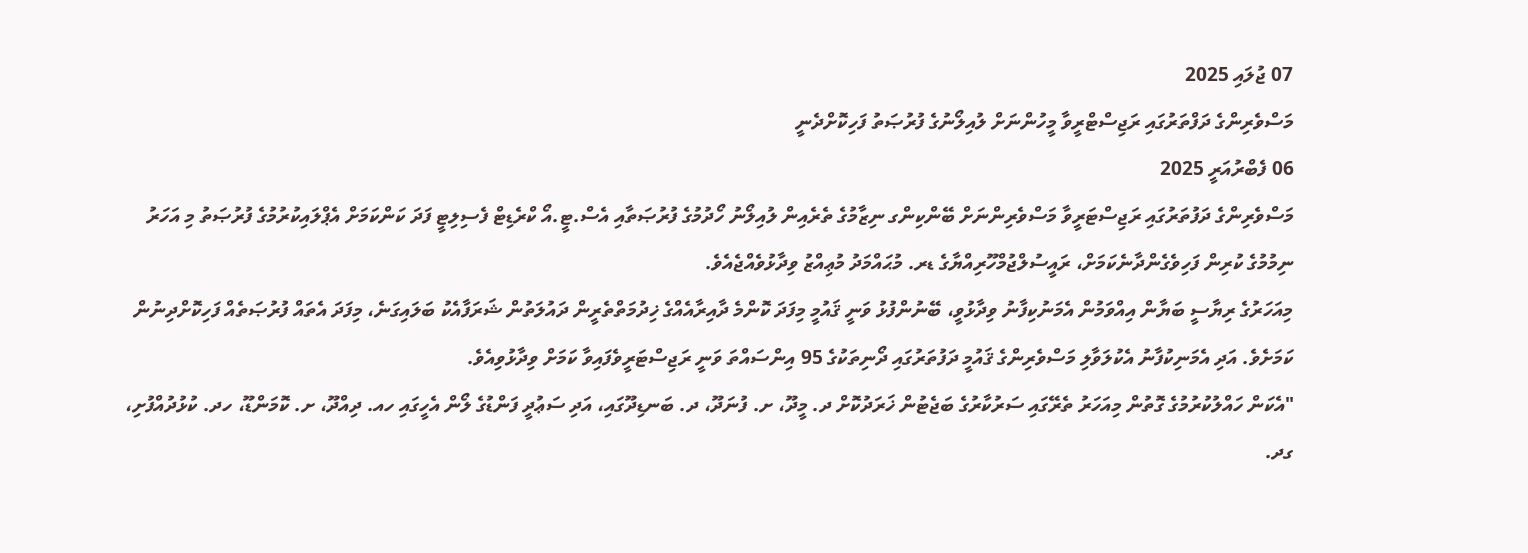07 ޖުލައި 2025
މަސްވެރިންގެ ދަފްތަރުގައި ރަޖިސްޓްރީވާ މީހުންނަށް ލުއިލޯނުގެ ފުރުޞަތު ފަހިކޮށްދެނީ
06 ފެބްރުއަރީ 2025
މަސްވެރިންގެ ދަފުތަރުގައި ރަޖިސްޓަރީވާ މަސްވެރިންނަށް ބޭންކިންގ ނިޒާމުގެ ތެރެއިން ލުއިލޯނު ހޯދުމުގެ ފުރުޞަތާއި އެސް.ޓީ.އޯ ކްރެޑިޓް ފެސިލިޓީ ފަދަ ކަންކަމަށް އެޕްލައިކުރުމުގެ ފުރުޞަތު މި އަހަރު ނިމުމުގެ ކުރިން ފަހިވެގެންދާނެކަމަށް، ރައީސުލްޖުމްހޫރިއްޔާގެ ޑރ. މުޙައްމަދު މުޢިއްޒު ވިދާޅުވެއްޖެއެވެ.
މިއަހަރުގެ ރިޔާސީ ބަޔާން އިއްވަމުން އެމަނުކިފާނު ވިދާޅުވީ، ބޭނުންފުޅު ވަނީ ޤައުމީ މިފަދަ ކޮންމެ ދާއިރާއެއްގެ ޚިދުމަތްތެރީން ދައުލަތުން ޝަރަފާއެކު ބަލައިގަނެ، މިފަދަ އެތައް ފުރުޞަތެއް ފަހިކޮށްދިނުން ކަމަށެވެ. އަދި އެމަނިކުފާނު އެކުލަވާލި މަސްވެރިންގެ ޤައުމީ ދަފުތަރުގައި ދޯނިތަކުގެ 95 އިންސައްތަ ވަނީ ރަޖިސްޓަރީވެފައިވާ ކަމަށް ވިދާޅުވިއެވެ.
"އެކަން ހައްލުކުރުމުގެ ގޮތުން މިއަހަރު ތެރޭގައި ސަރުކާރުގެ ބަޖެޓުން ޚަރަދުކޮށް ދ. މީދޫ، ށ. ފުނަދޫ، ދ. ބަނޑިދޫގައި، އަދި ސަޢުދީ ފަންޑުގެ ލޯން އެހީގައި ހއ. ދިއްދޫ، ށ. ކޮމަންޑޫ، ހދ. ކުޅުދުއްފުށި، ގދ.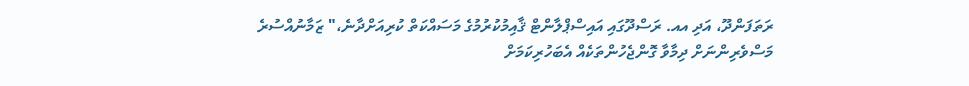ރަތަފަންދޫ، އަދި އއ. ރަސްދޫގައި އައިސްޕްލާންޓް ޤާއިމުކުރުމުގެ މަސައްކަތް ކުރިއަށްދާނެ،" ޒަމާނުއްސުރެ މަސްވެރިންނަށް ދިމާވާ ގޮންޖެހުންތަކެއް އެބަހުރިކަމަށް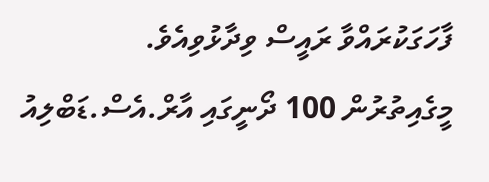ފާހަގަކުރައްވާ ރައީސް ވިދާޅުވިއެވެ.
މީގެއިތުރުން 100 ދޯނީގައި އާރް.އެސް.ޑަބްލިއު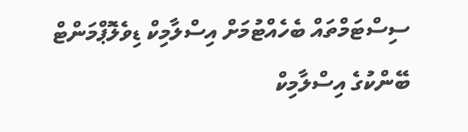ސިސްޓަމްތައް ބެހެއްޓުމަށް އިސްލާމިކް ޑިވެލޮޕްމަންޓް ބޭންކުގެ އިސްލާމިކް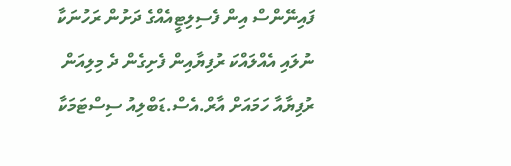ފައިނޭންސް އިން ފެސިލިޓީއެއްގެ ދަށުން ރަހުނަކާ ނުލައި އެއްލައްކަ ރުފިޔާއިން ފެށިގެން ދެ މިލިއަން ރުފިޔާއާ ހަމައަށް އާރް.އެސް.ޑަބްލިއު ސިސްޓަމަކާ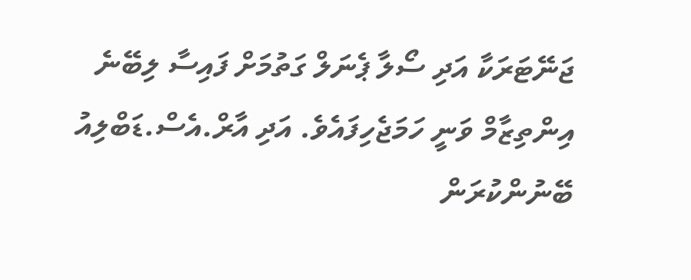ޖަނޭޓަރަކާ އަދި ސޯލާ ޕެނަލް ގަތުމަށް ފައިސާ ލިބޭނެ އިންތިޒާމް ވަނީ ހަމަޖެހިފައެވެ. އަދި އާރް.އެސް.ޑަބްލިއު ބޭނުންކުރަން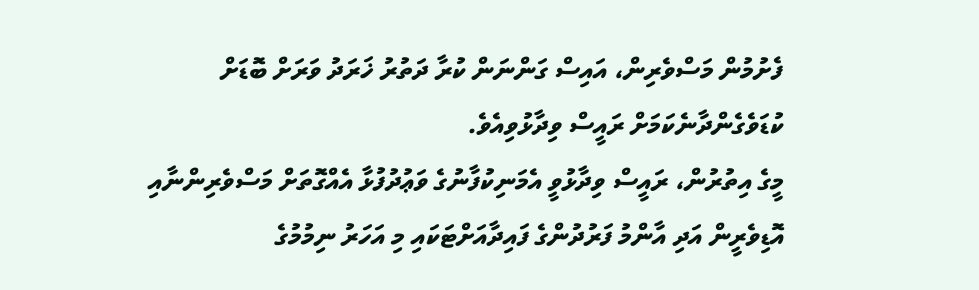ފެށުމުން މަސްވެރިން، އައިސް ގަންނަން ކުރާ ދަތުރު ޚަރަދު ވަރަށް ބޮޑަށް ކުޑަވެގެންދާނެކަމަށް ރައީސް ވިދާޅުވިއެވެ.
މީގެ އިތުރުން، ރައީސް ވިދާޅުވީ އެމަނިކުފާނުގެ ވަޢުދުފުޅާ އެއްގޮތަށް މަސްވެރިންނާއި އޮޑިވެރީން އަދި އާންމު ފަރުދުންގެ ފައިދާއަށްޓަކައި މި އަހަރު ނިމުމުގެ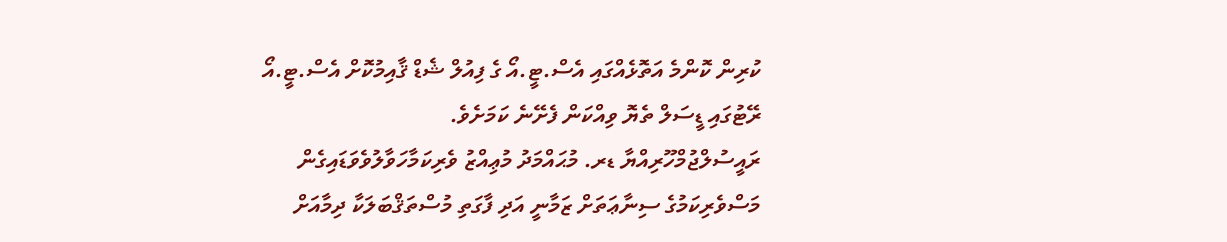ކުރިން ކޮންމެ އަތޮޅެއްގައި އެސް.ޓީ.އޯ ގެ ފިއުލް ޝެޑް ޤާއިމުކޮށް އެސް.ޓީ.އޯ ރޭޓުގައި ޑީސަލް ތެޔޮ ވިއްކަން ފެށޭނެ ކަމަށެވެ.
ރައީސުލްޖުމްހޫރިއްޔާ ޑރ. މުޙައްމަދު މުޢިއްޒު ވެރިކަމާހަވާލުވެވަޑައިގެން މަސްވެރިކަމުގެ ސިނާޢަތަށް ޒަމާނީ އަދި ފާގަތި މުސްތަޤްބަލަކާ ދިމާއަށް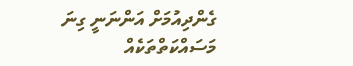ގެންދިއުމަށް އަންނަނީ ގިނަ މަސައްކަތްތަކެއް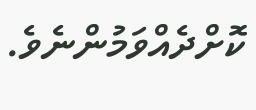ކޮށްދެއްވަމުންނެވެ.